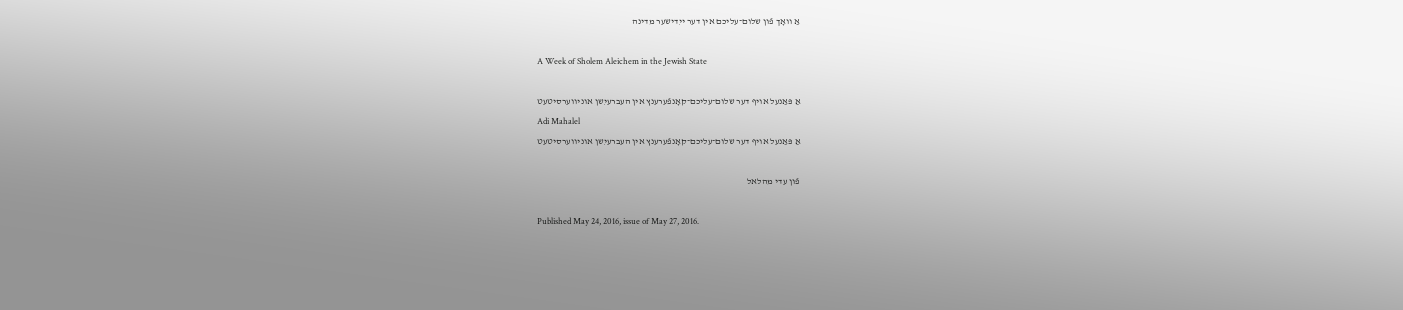אַ וואָך פֿון שלום־עליכם אין דער ייִדישער מדינה

A Week of Sholem Aleichem in the Jewish State

אַ פּאַנעל אויף דער שלום־עליכם־קאָנפֿערענץ אין העברעיִשן אוניווערסיטעט
Adi Mahalel
אַ פּאַנעל אויף דער שלום־עליכם־קאָנפֿערענץ אין העברעיִשן אוניווערסיטעט

פֿון עדי מהלאל

Published May 24, 2016, issue of May 27, 2016.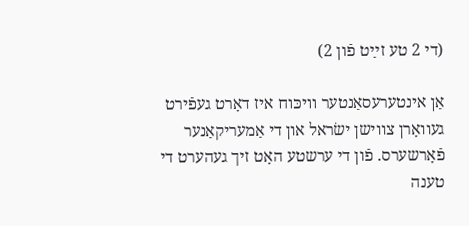(די 2 טע זײַט פֿון 2)

אַן אינטערעסאַנטער וויכּוח איז דאָרט געפֿירט געוואָרן צווישן ישׂראל און די אַמעריקאַנער פֿאָרשערס. פֿון די ערשטע האָט זיך געהערט די טענה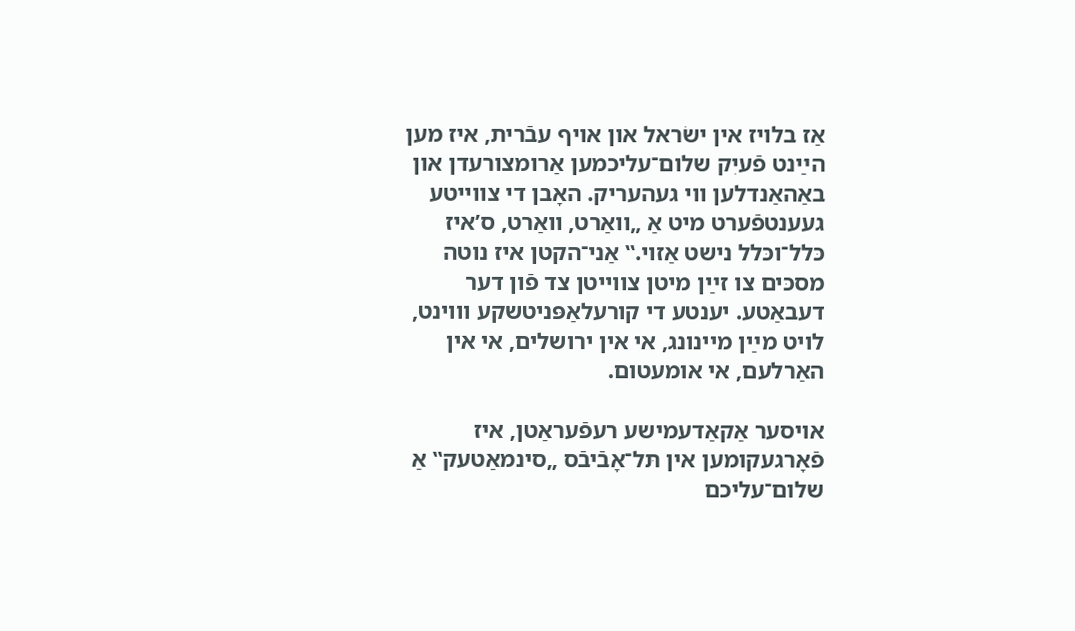אַז בלויז אין ישׂראל און אויף עבֿרית, איז מען הײַנט פֿעיִק שלום־עליכמען אַרומצורעדן און באַהאַנדלען ווי געהעריק. האָבן די צווייטע געענטפֿערט מיט אַ „וואַרט, וואַרט, ס’איז כּלל־וכּלל נישט אַזוי.‟ אַני־הקטן איז נוטה מסכּים צו זײַן מיטן צווייטן צד פֿון דער דעבאַטע. יענטע די קורעלאַפּניטשקע וווינט, לויט מײַן מיינונג, אי אין ירושלים, אי אין האַרלעם, אי אומעטום.

אויסער אַקאַדעמישע רעפֿעראַטן, איז פֿאָרגעקומען אין תּל־אָבֿיבֿס „סינמאַטעק‟ אַ שלום־עליכם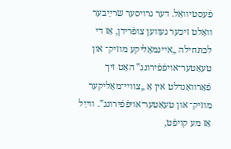פֿעסטיוואַל. דער גרויסער שרײַבער וואָלט זיכער געווען צופֿרידן, אַז די לכתּחילה „איינמאָליקע מוזיק־ און טעאַטער־אויפֿפֿירונג‟ האָט זיך פֿאַרוואַנדלט אין אַ „צוויי־מאָליקער מוזיק־ און טעאַטער־אויפֿפֿירונג‟. ווײַל אַז מע קויפֿט,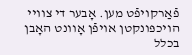פֿאַרקויפֿט מען. אָבער די צוויי הויכפּונקטן אויפֿן אָוונט האָבן בכלל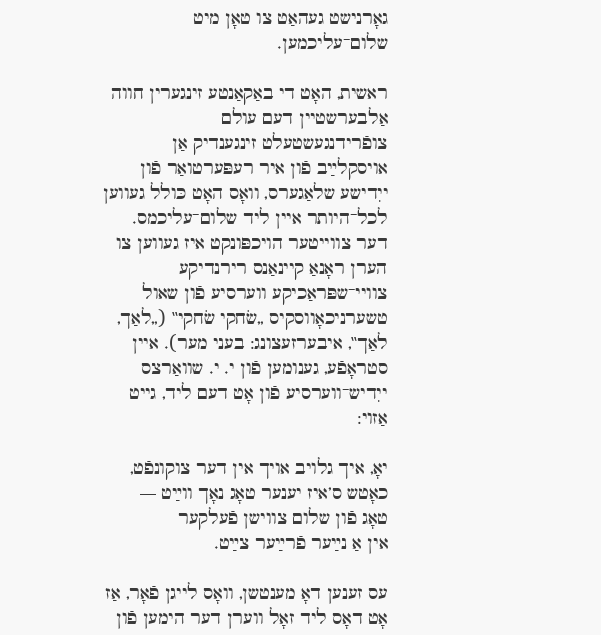גאָרנישט געהאַט צו טאָן מיט שלום־עליכמען.

ראשית, האָט די באַקאַנטע זינגערין חווה אַלבערשטיין דעם עולם צופֿרידנגעשטעלט זינגענדיק אַן אויסקלײַב פֿון איר רעפּערטואַר פֿון ייִדישע שלאַגערס, וואָס האָט כּולל געווען לכל־היותר איין ליד שלום־עליכמס. דער צווייטער הויכפּונקט איז געווען צו הערן ראָנאַ קיינאַנס רירנדיקע צוויי־שפּראַכיקע ווערסיע פֿון שאול טשערניכאָווסקיס „שׂחקי שׂחקי‟ („לאַך, לאַך‟, איבערזעצונג: בעני מער). איין סטראָפֿע, גענומען פֿון י. י. שוואַרצס ייִדיש־ווערסיע פֿון אָט דעם ליד, גייט אַזוי:

יאָ, איך גלויב אויך אין דער צוקונפֿט,
כאָטש ס’איז יענער טאָג נאָך ווײַט —
טאָג פֿון שלום צווישן פֿעלקער
אין אַ נײַער פֿרײַער צײַט.

עס זענען דאָ מענטשן, וואָס לייגן פֿאָר, אַז אָט דאָס ליד זאָל ווערן דער הימען פֿון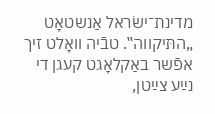מדינת־ישׂראל אַנשטאָט „התּיקווה‟. טבֿיה וואָלט זיך אפֿשר באַקלאָגט קעגן די נײַע צײַטן,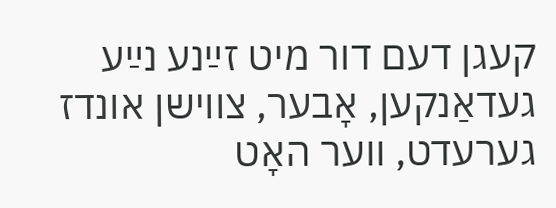קעגן דעם דור מיט זײַנע נײַע געדאַנקען, אָבער, צווישן אונדז גערעדט, ווער האָט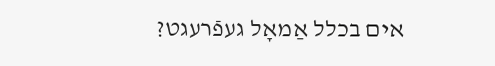אים בכלל אַמאָל געפֿרעגט?